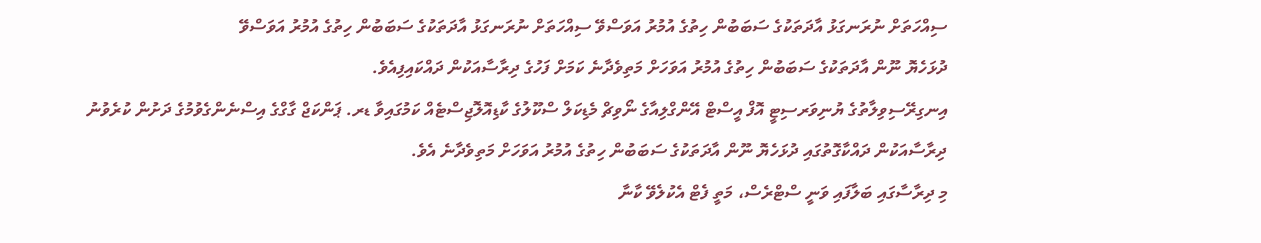ސިއްހަތަށް ނުރަނގަޅު އާދަތަކުގެ ސަބަބުން ހިތުގެ އުމުރު އަވަސްވޭ ސިއްހަތަށް ނުރަނގަޅު އާދަތަކުގެ ސަބަބުން ހިތުގެ އުމުރު އަވަސްވޭ
ދުޅަހެޔޮ ނޫން އާދަތަކުގެ ސަބަބުން ހިތުގެ އުމުރު އަވަހަށް މަތިވެދާނެ ކަމަށް ފަހުގެ ދިރާސާއަކުން ދައްކައިފިއެވެ.
އިނގިރޭސިވިލާތުގެ ޔުނިވަރސިޓީ އޮފް އީސްޓް އޭންގްލިއާގެ ނޯވިޗް މެޑިކަލް ސްކޫލުގެ ކާޑިއޮލޮޖިސްޓެއް ކަމުގައިވާ ޑރ. ޕަންކަޖް ގާގްގެ އިސްނެންގެވުމުގެ ދަށުން ކުރެވުނު ދިރާސާއަކުން ދައްކާގޮތުގައި ދުޅަހެޔޮ ނޫން އާދަތަކުގެ ސަބަބުން ހިތުގެ އުމުރު އަވަހަށް މަތިވެދާނެ އެވެ.
މި ދިރާސާގައި ބަލާފައި ވަނީ ސްޓްރެސް، މަތީ ފެޓް އެކުލެވޭ ކާނާ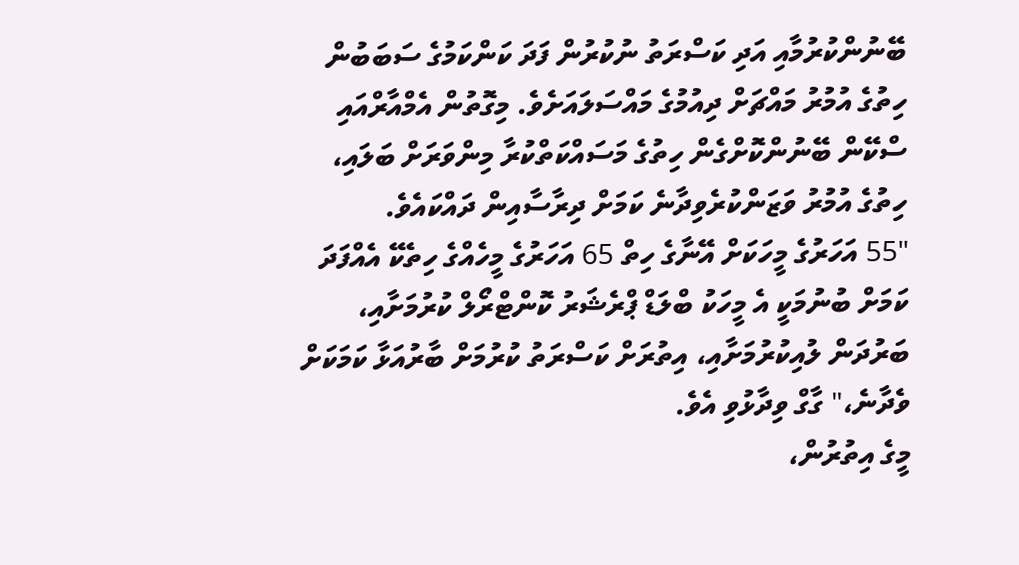ބޭނުންކުރުމާއި އަދި ކަސްރަތު ނުކުރުން ފަދަ ކަންކަމުގެ ސަބަބުން ހިތުގެ އުމުރު މައްޗަށް ދިއުމުގެ މައްސަލައަށެވެ. މިގޮތުން އެމްއާރްއައި ސްކޭން ބޭނުންކޮށްގެން ހިތުގެ މަސައްކަތްކުރާ މިންވަރަށް ބަލައި، ހިތުގެ އުމުރު ވަޒަންކުރެވިދާނެ ކަމަށް ދިރާސާއިން ދައްކައެވެ.
"55 އަހަރުގެ މީހަކަށް އޭނާގެ ހިތް 65 އަހަރުގެ މީހެއްގެ ހިތެކޭ އެއްފަދަ ކަމަށް ބުނުމަކީ އެ މީހަކު ބްލަޑް ޕްރެޝަރު ކޮންޓްރޯލް ކުރުމަށާއި، ބަރުދަން ލުއިކުރުމަށާއި، އިތުރަށް ކަސްރަތު ކުރުމަށް ބާރުއަޅާ ކަމަކަށް ވެދާނެ،" ގާގް ވިދާޅުވި އެވެ.
މީގެ އިތުރުން،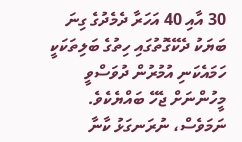30 އާއި 40 އަހަރާ ދެމެދުގެ ގިނަ ބަޔަކު ދެކޭގޮތުގައި ހިތުގެ ބަލިތަކަކީ ހަމައެކަނި އުމުރުން ދުވަސްވީ މީހުންނަށް ޖެހޭ ބައްޔެކެވެ. ނަމަވެސް، ނުރަނގަޅު ކާނާ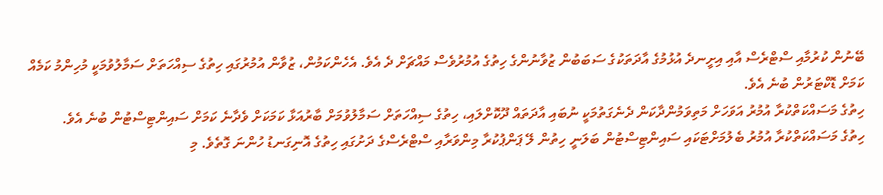ބޭނުން ކުރުމާއި ސްޓްރެސް އާއި އިށީނދެ އުޅުމުގެ އާދަތަކުގެ ސަބަބުން ޒުވާނުންގެ ހިތުގެ އުމުރުވެސް މައްޗަށް ދެ އެވެ. އެހެންކަމުން، ޒުވާން އުމުރުގައި ހިތުގެ ސިއްހަތަށް ސަމާލުވުމަކީ މުހިންމު ކަމެއް ކަމަށް ޑޮކްޓަރުން ބުނެ އެވެ.
ހިތުގެ މަސައްކަތްކުރާ އުމުރު އަވަހަށް މަތިވަމުންދާކަން ދެނެގަތުމަކީ ނުބައި އާދަތައް ދޫކޮށްލައި، ހިތުގެ ސިއްހަތަށް ސަމާލުވުމަށް ބާރުއަޅާ ކަމަކަށް ވެދާނެ ކަމަށް ސައިންޓިސްޓުން ބުނެ އެވެ.
ހިތުގެ މަސައްކަތްކުރާ އުމުރު ބެލުމަށްޓަކައި ސައިންޓިސްޓުން ބަލަނީ ހިތުން ލޭ ޕަންޕުކުރާ މިންވަރާއި ސްޓްރެސްގެ ދަށުގައި ހިތުގެ އޮނިގަނޑު ހުންނަ ގޮތެވެ. މި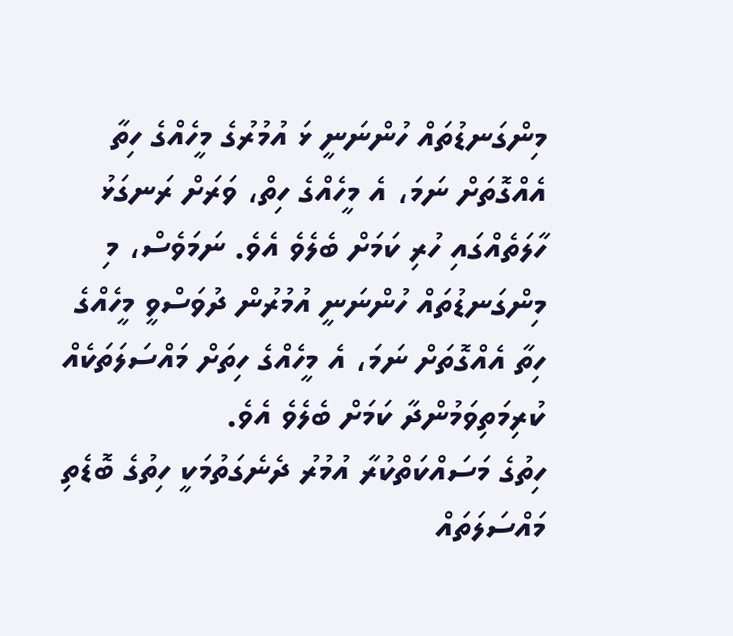މިންގަނޑުތައް ހުންނަނީ ޅަ އުމުރުގެ މީހެއްގެ ހިތާ އެއްގޮތަށް ނަމަ، އެ މީހެއްގެ ހިތް، ވަރަށް ރަނގަޅު ހާލަތެއްގައި ހުރި ކަމަށް ބެލެވެ އެވެ. ނަމަވެސް، މި މިންގަނޑުތައް ހުންނަނީ އުމުރުން ދުވަސްވީ މީހެއްގެ ހިތާ އެއްގޮތަށް ނަމަ، އެ މީހެއްގެ ހިތަށް މައްސަލަތަކެއް ކުރިމަތިވަމުންދާ ކަމަށް ބެލެވެ އެވެ.
ހިތުގެ މަސައްކަތްކުރާ އުމުރު ދެނެގަތުމަކީ ހިތުގެ ބޮޑެތި މައްސަލަތައް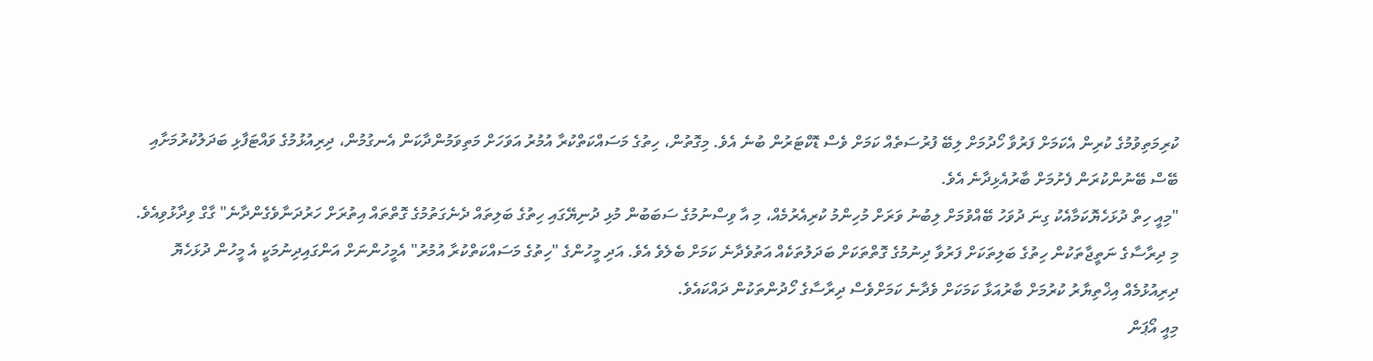ކުރިމަތިވުމުގެ ކުރިން އެކަމަށް ފަރުވާ ހޯދުމަށް ލިބޭ ފުރުސަތެއް ކަމަށް ވެސް ޑޮކްޓަރުން ބުނެ އެވެ. މިގޮތުން، ހިތުގެ މަސައްކަތްކުރާ އުމުރު އަވަހަށް މަތިވަމުންދާކަން އެނގުމުން، ދިރިއުޅުމުގެ ވައްޓަފާޅި ބަދަލުކުރުމަށާއި ބޭސް ބޭނުންކުރަން ފެށުމަށް ބާރުއެޅިދާނެ އެވެ.
"މިއީ ހިތް ދުޅަހެޔޮކަމާއެކު ގިނަ ދުވަހު ބޭއްވުމަށް ލިބުނު ވަރަށް މުހިންމު ކުރިއެރުމެއް، މި އާ ވިސްނުމުގެ ސަބަބުން މުޅި ދުނިޔޭގައި ހިތުގެ ބަލިތައް ދެނެގަތުމުގެ ގޮތްތައް އިތުރަށް ހަރުދަނާވެގެންދާނެ" ގާގް ވިދާޅުވިއެވެ.
މި ދިރާސާގެ ނަތީޖާތަކުން ހިތުގެ ބަލިތަކަށް ފަރުވާ ދިނުމުގެ ގޮތްތަކަށް ބަދަލުތަކެއް އަތުވެދާނެ ކަމަށް ބެލެވެ އެވެ. އަދި މީހުންގެ "ހިތުގެ މަސައްކަތްކުރާ އުމުރު" އެމީހުންނަށް އަންގައިދިނުމަކީ އެ މީހުން ދުޅަހެޔޮ ދިރިއުޅުމެއް އިޚްތިޔާރު ކުރުމަށް ބާރުއަޅާ ކަމަކަށް ވެދާނެ ކަމަށްވެސް ދިރާސާގެ ހޯދުންތަކުން ދައްކައެވެ.
މިއީ އޯޕަން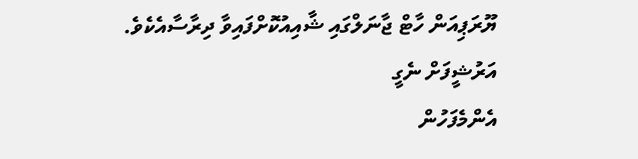ޔޫރަޕިއަން ހާޓް ޖާނަލްގައި ޝާއިއުކޮށްފައިވާ ދިރާސާއެކެވެ.
އަރުޝީފަށް ނެގީ
އެންމެފަހުން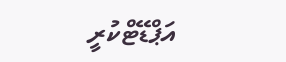އަޕްޑޭޓްކުރީ